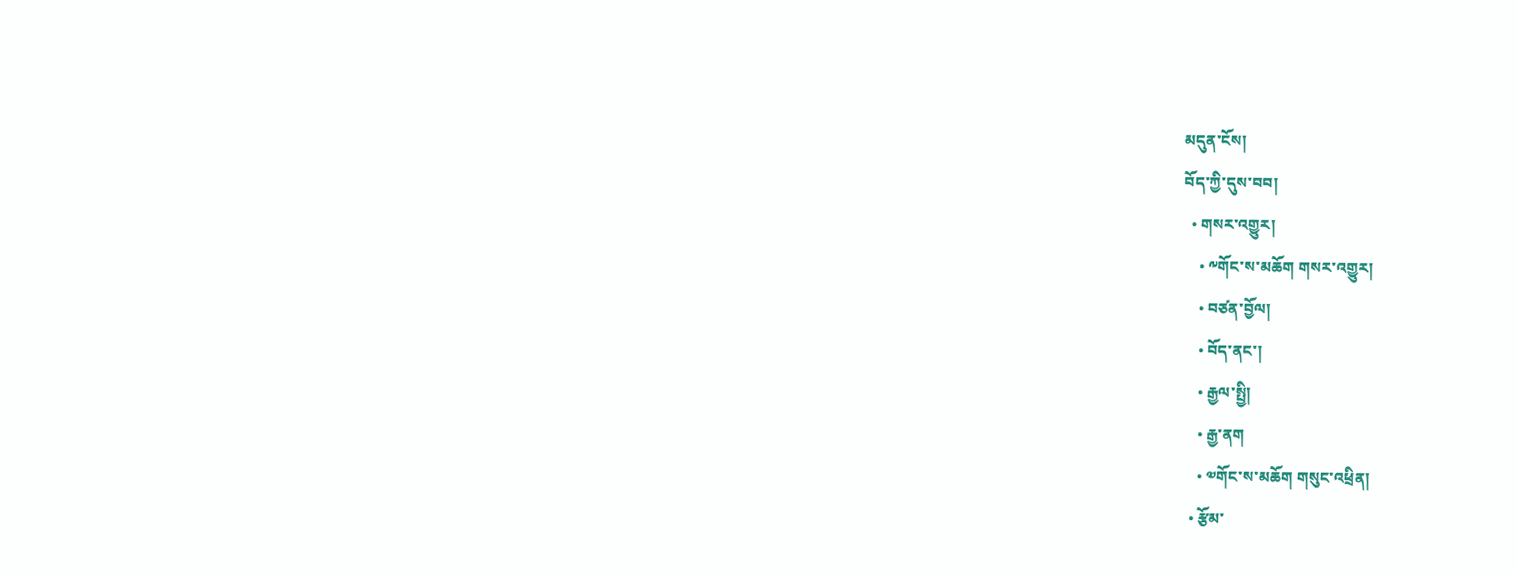མདུན་ངོས།
བོད་ཀྱི་དུས་བབ།
  • གསར་འགྱུར།
    • ༸གོང་ས་མཆོག གསར་འགྱུར།
    • བཙན་བྱོལ།
    • བོད་ནང་།
    • རྒྱལ་སྤྱི།
    • རྒྱ་ནག
    • ༧གོང་ས་མཆོག གསུང་འཕྲིན།
  • རྩོམ་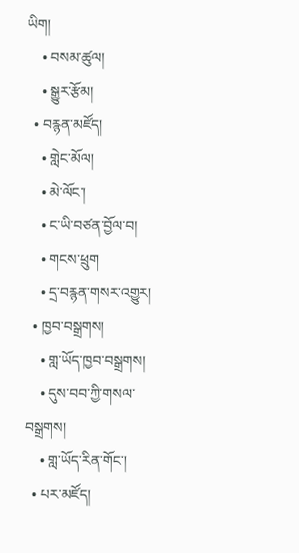ཡིག།
    • བསམ་ཚུལ།
    • སྒྱུར་རྩོམ།
  • བརྙན་མཛོད།
    • གླེང་མོལ།
    • མེ་ལོང་།
    • ང་ཡི་བཙན་བྱོལ་བ།
    • གངས་ཕྲུག
    • དྲ་བརྙན་གསར་འགྱུར།
  • ཁྱབ་བསྒྲགས།
    • གླ་ཡོད་ཁྱབ་བསྒྲགས།
    • དུས་བབ་ཀྱི་གསལ་བསྒྲགས།
    • གླ་ཡོད་རིན་གོང་།
  • པར་མཛོད།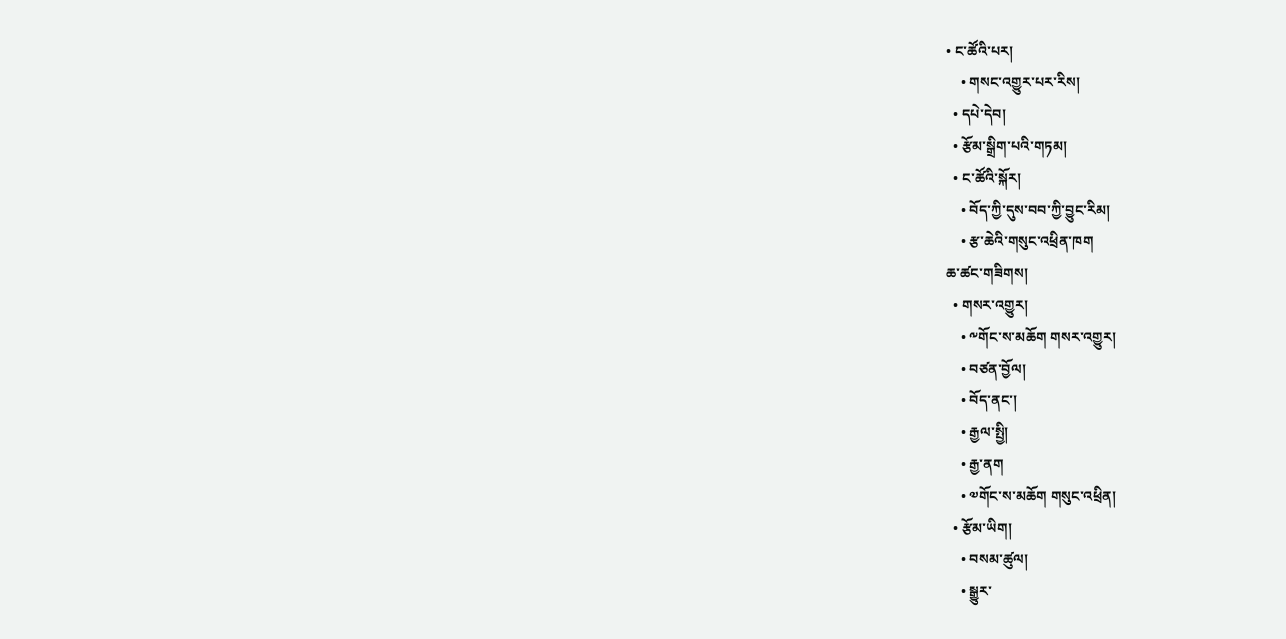• ང་ཚོའི་པར།
    • གསང་འགྱུར་པར་རིས།
  • དཔེ་དེབ།
  • རྩོམ་སྒྲིག་པའི་གཏམ།
  • ང་ཚོའི་སྐོར།
    • བོད་ཀྱི་དུས་བབ་ཀྱི་བྱུང་རིམ།
    • རྩ་ཆེའི་གསུང་འཕྲིན་ཁག
ཆ་ཚང་གཟིགས།
  • གསར་འགྱུར།
    • ༸གོང་ས་མཆོག གསར་འགྱུར།
    • བཙན་བྱོལ།
    • བོད་ནང་།
    • རྒྱལ་སྤྱི།
    • རྒྱ་ནག
    • ༧གོང་ས་མཆོག གསུང་འཕྲིན།
  • རྩོམ་ཡིག།
    • བསམ་ཚུལ།
    • སྒྱུར་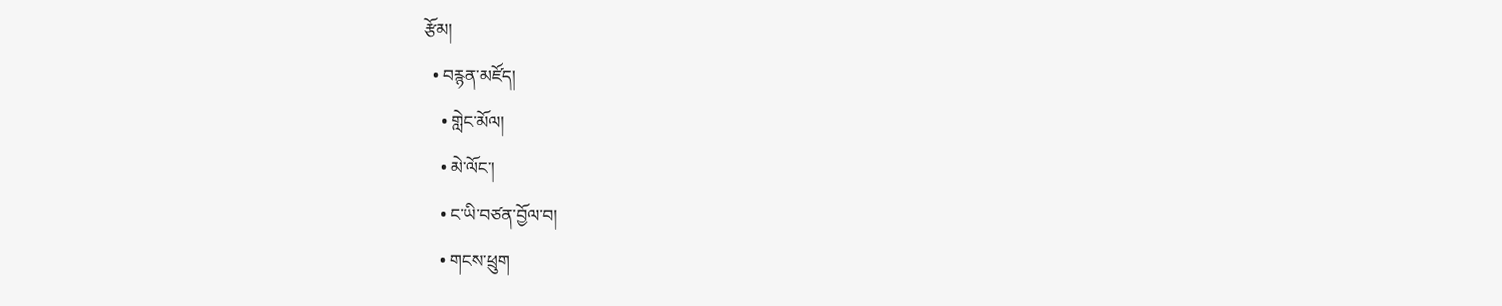རྩོམ།
  • བརྙན་མཛོད།
    • གླེང་མོལ།
    • མེ་ལོང་།
    • ང་ཡི་བཙན་བྱོལ་བ།
    • གངས་ཕྲུག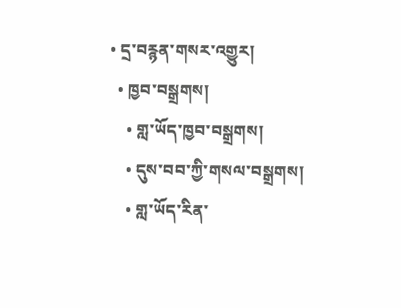• དྲ་བརྙན་གསར་འགྱུར།
  • ཁྱབ་བསྒྲགས།
    • གླ་ཡོད་ཁྱབ་བསྒྲགས།
    • དུས་བབ་ཀྱི་གསལ་བསྒྲགས།
    • གླ་ཡོད་རིན་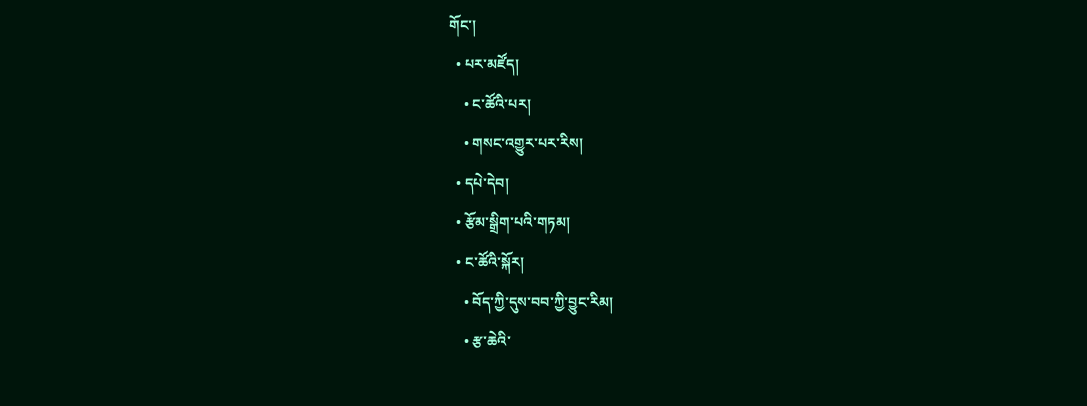གོང་།
  • པར་མཛོད།
    • ང་ཚོའི་པར།
    • གསང་འགྱུར་པར་རིས།
  • དཔེ་དེབ།
  • རྩོམ་སྒྲིག་པའི་གཏམ།
  • ང་ཚོའི་སྐོར།
    • བོད་ཀྱི་དུས་བབ་ཀྱི་བྱུང་རིམ།
    • རྩ་ཆེའི་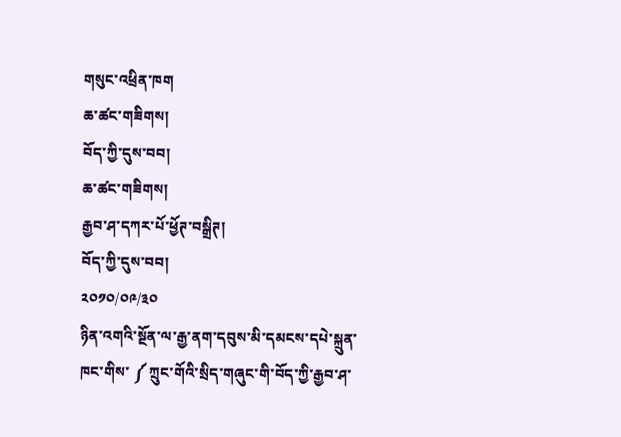གསུང་འཕྲིན་ཁག
ཆ་ཚང་གཟིགས།
བོད་ཀྱི་དུས་བབ།
ཆ་ཚང་གཟིགས།
རྒྱབ་ཤ་དཀར་པོ་ཕྱོཊ་བསྒྲིཊ།
བོད་ཀྱི་དུས་བབ།
༢༠༡༠/༠༩/༣༠
ཉིན་འགའི་སྔོན་ལ་རྒྱ་ནག་དབུས་མི་དམངས་དཔེ་སྐྲུན་ཁང་གིས་ ༼ ཀྲུང་གོའི་སྲིད་གཞུང་གི་བོད་ཀྱི་རྒྱབ་ཤ་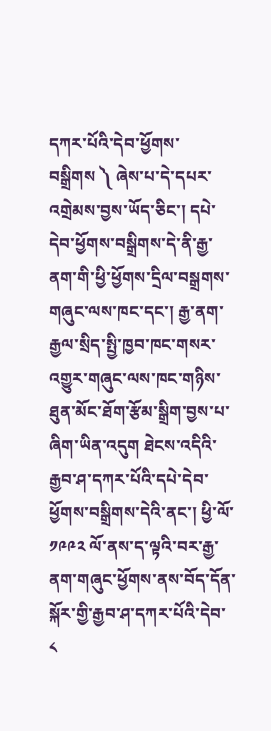དཀར་པོའི་དེབ་ཕྱོགས་བསྒྲིགས ༽ ཞེས་པ་དེ་དཔར་འགྲེམས་བྱས་ཡོད་ཅིང་། དཔེ་དེབ་ཕྱོགས་བསྒྲིགས་དེ་ནི་རྒྱ་ནག་གི་ཕྱི་ཕྱོགས་དྲིལ་བསྒྲགས་གཞུང་ལས་ཁང་དང་། རྒྱ་ནག་རྒྱལ་སྲིད་སྤྱི་ཁྱབ་ཁང་གསར་འགྱུར་གཞུང་ལས་ཁང་གཉིས་ཐུན་མོང་ཐོག་རྩོམ་སྒྲིག་བྱས་པ་ཞིག་ཡིན་འདུག ཐེངས་འདིའི་རྒྱབ་ཤ་དཀར་པོའི་དཔེ་དེབ་ཕྱོགས་བསྒྲིགས་དེའི་ནང་། ཕྱི་ལོ་ ༡༩༩༢ ལོ་ནས་ད་ལྟའི་བར་རྒྱ་ནག་གཞུང་ཕྱོགས་ནས་བོད་དོན་སྐོར་གྱི་རྒྱབ་ཤ་དཀར་པོའི་དེབ་ ༨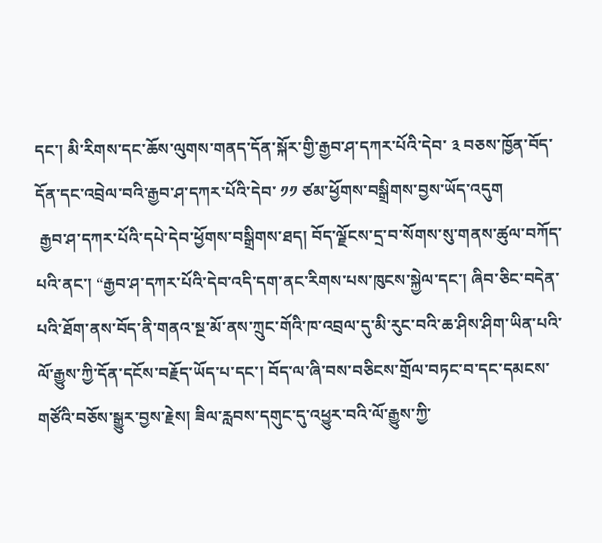དང་། མི་རིགས་དང་ཆོས་ལུགས་གནད་དོན་སྐོར་གྱི་རྒྱབ་ཤ་དཀར་པོའི་དེབ་ ༣ བཅས་ཁྱོན་བོད་དོན་དང་འབྲེལ་བའི་རྒྱབ་ཤ་དཀར་པོའི་དེབ་ ༡༡ ཙམ་ཕྱོགས་བསྒྲིགས་བྱས་ཡོད་འདུག
 རྒྱབ་ཤ་དཀར་པོའི་དཔེ་དེབ་ཕྱོགས་བསྒྲིགས་ཐད། བོད་ལྗོངས་དྲ་བ་སོགས་སུ་གནས་ཚུལ་བཀོད་པའི་ནང་། “རྒྱབ་ཤ་དཀར་པོའི་དེབ་འདི་དག་ནང་རིགས་པས་ཁུངས་སྐྱེལ་དང་། ཞིབ་ཅིང་བདེན་པའི་ཐོག་ནས་བོད་ནི་གནའ་སྔ་མོ་ནས་ཀྲུང་གོའི་ཁ་འབྲལ་དུ་མི་རུང་བའི་ཆ་ཤིས་ཤིག་ཡིན་པའི་ལོ་རྒྱུས་ཀྱི་དོན་དངོས་བརྗོད་ཡོད་པ་དང་། བོད་ལ་ཞི་བས་བཅིངས་གྲོལ་བཏང་བ་དང་དམངས་གཙོའི་བཅོས་སྒྱུར་བྱས་རྗེས། ཟིལ་རླབས་དགུང་དུ་འཕྱུར་བའི་ལོ་རྒྱུས་ཀྱི་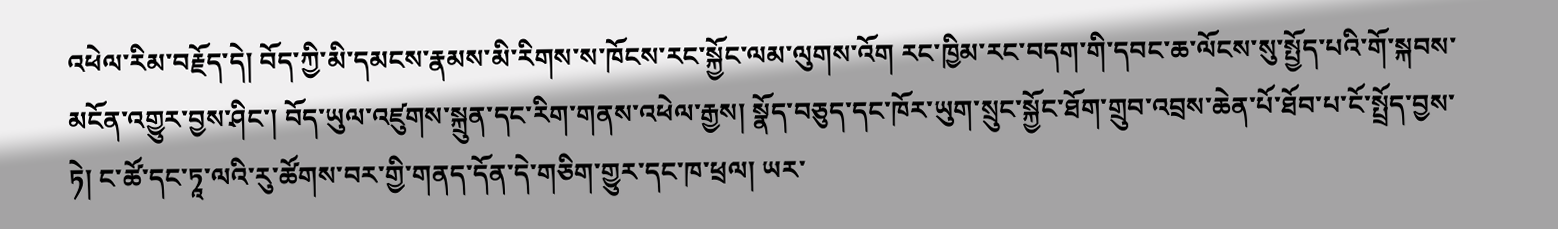འཕེལ་རིམ་བརྗོད་དེ། བོད་ཀྱི་མི་དམངས་རྣམས་མི་རིགས་ས་ཁོངས་རང་སྐྱོང་ལམ་ལུགས་འོག རང་ཁྱིམ་རང་བདག་གི་དབང་ཆ་ལོངས་སུ་སྤྱོད་པའི་གོ་སྐབས་མངོན་འགྱུར་བྱས་ཤིང་། བོད་ཡུལ་འཛུགས་སྐྲུན་དང་རིག་གནས་འཕེལ་རྒྱས། སྣོད་བཅུད་དང་ཁོར་ཡུག་སྲུང་སྐྱོང་ཐོག་གྲུབ་འབྲས་ཆེན་པོ་ཐོབ་པ་ངོ་སྤྲོད་བྱས་ཏེ། ང་ཚོ་དང་ཏཱ་ལའི་རུ་ཚོགས་བར་གྱི་གནད་དོན་དེ་གཅིག་གྱུར་དང་ཁ་ཕྲལ། ཡར་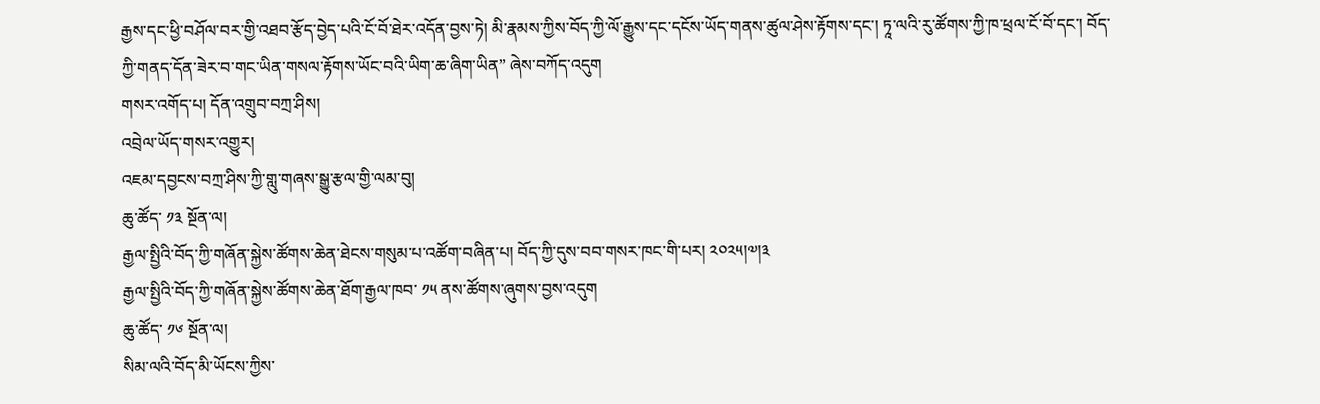རྒྱས་དང་ཕྱི་བཤོལ་བར་གྱི་འཐབ་རྩོད་བྱེད་པའི་ངོ་བོ་ཐེར་འདོན་བྱས་ཏེ། མི་རྣམས་ཀྱིས་བོད་ཀྱི་ལོ་རྒྱུས་དང་དངོས་ཡོད་གནས་ཚུལ་ཤེས་རྟོགས་དང་། ཏཱ་ལའི་རུ་ཚོགས་ཀྱི་ཁ་ཕྲལ་ངོ་བོ་དང་། བོད་ཀྱི་གནད་དོན་ཟེར་བ་གང་ཡིན་གསལ་རྟོགས་ཡོང་བའི་ཡིག་ཆ་ཞིག་ཡིན” ཞེས་བཀོད་འདུག
གསར་འགོད་པ། དོན་འགྲུབ་བཀྲ་ཤིས།
འབྲེལ་ཡོད་གསར་འགྱུར།
འཇམ་དབྱངས་བཀྲ་ཤིས་ཀྱི་གླུ་གཞས་སྒྱུ་རྩལ་གྱི་ལམ་བུ།
ཆུ་ཚོད་ ༡༣ སྔོན་ལ།
རྒྱལ་སྤྱིའི་བོད་ཀྱི་གཞོན་སྐྱེས་ཚོགས་ཆེན་ཐེངས་གསུམ་པ་འཚོག་བཞིན་པ། བོད་ཀྱི་དུས་བབ་གསར་ཁང་གི་པར། ༢༠༢༥།༧།༣
རྒྱལ་སྤྱིའི་བོད་ཀྱི་གཞོན་སྐྱེས་ཚོགས་ཆེན་ཐོག་རྒྱལ་ཁབ་ ༡༥ ནས་ཚོགས་ཞུགས་བྱས་འདུག
ཆུ་ཚོད་ ༡༦ སྔོན་ལ།
སིམ་ལའི་བོད་མི་ཡོངས་ཀྱིས་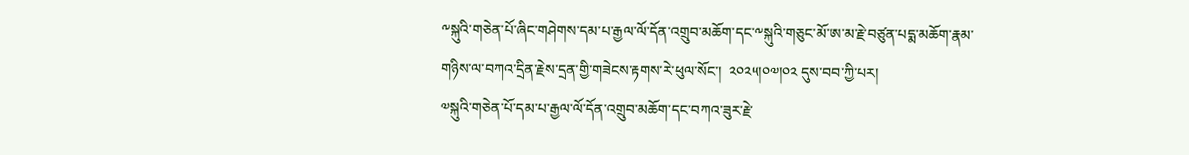༸སྐུའི་གཅེན་པོ་ཞིང་གཤེགས་དམ་པ་རྒྱལ་ལོ་དོན་འགྲུབ་མཆོག་དང་༸སྐུའི་གཅུང་མོ་ཨ་མ་རྗེ་བཙུན་པདྨ་མཆོག་རྣམ་གཉིས་ལ་བཀའ་དྲིན་རྗེས་དྲན་གྱི་གཟེངས་རྟགས་རེ་ཕུལ་སོང་།  ༢༠༢༥།༠༧།༠༢ དུས་བབ་ཀྱི་པར།
༧སྐུའི་གཅེན་པོ་དམ་པ་རྒྱལ་ལོ་དོན་འགྲུབ་མཆོག་དང་བཀའ་ཟུར་རྗེ་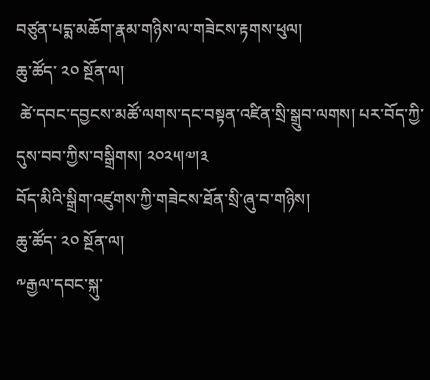བཙུན་པདྨ་མཆོག་རྣམ་གཉིས་ལ་གཟེངས་རྟགས་ཕུལ།
ཆུ་ཚོད་ ༢༠ སྔོན་ལ།
 ཚེ་དབང་དབྱངས་མཚོ་ལགས་དང་བསྟན་འཛིན་སྲི་སྒྲུབ་ལགས། པར་བོད་ཀྱི་དུས་བབ་ཀྱིས་བསྒྲིགས། ༢༠༢༥།༧།༣
བོད་མིའི་སྒྲིག་འཛུགས་ཀྱི་གཟེངས་ཐོན་སྲི་ཞུ་བ་གཉིས།
ཆུ་ཚོད་ ༢༠ སྔོན་ལ།
༸རྒྱལ་དབང་སྐུ་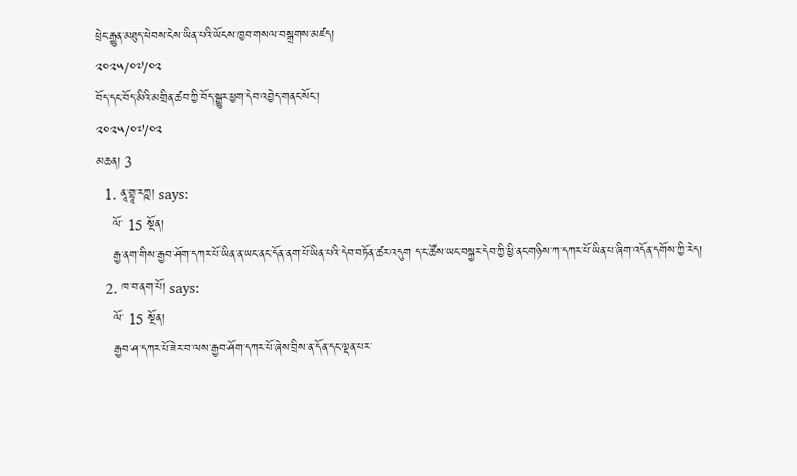ཕྲེང་རྒྱུན་མཐུད་ཕེབས་ངེས་ཡིན་པའི་ཡོངས་ཁྱབ་གསལ་བསྒྲགས་མཛད།
༢༠༢༥/༠༧/༠༢
བོད་དང་བོད་མིའི་མགྲིན་ཚབ་ཀྱི་བོད་སྒྱུར་ཕྱག་དེབ་འབྱེད་གནང་སོང་།
༢༠༢༥/༠༧/༠༢
མཆན། 3
  1. ནཱ་གྷཱ་རཀྵ། says:
    ལོ་ 15 སྔོན།
    རྒྱ་ནག་གིས་རྒྱབ་ཤོག་དཀར་པོ་ཡིན་ན་ཡང་ནང་དོན་ནག་པོ་ཡིན་པའི་དེབ་བཏོན་ཚར་འདུག ད་ང་ཚོས་ཡང་བསྐྱར་དེབ་ཀྱི་ཕྱི་ནང་གཉིས་ཀ་དཀར་པོ་ཡིན་པ་ཞིག་འདོན་དགོས་ཀྱི་རེད།
  2. ཁ་བ་ནག་པོ། says:
    ལོ་ 15 སྔོན།
    རྒྱབ་ཤ་དཀར་པོ་ཟེར་བ་ལས་རྒྱབ་ཤོག་དཀར་པོ་ཞེས་བྲིས་ན་དོན་དང་ལྡན་པར་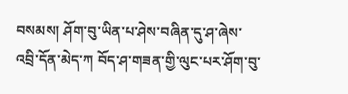བསམས། ཤོག་བུ་ཡིན་པ་ཤེས་བཞིན་དུ་ཤ་ཞེས་འབྲི་དོན་མེད་ཀ བོད་ཤ་གཟན་གྱི་ལུང་པར་ཤོག་བུ་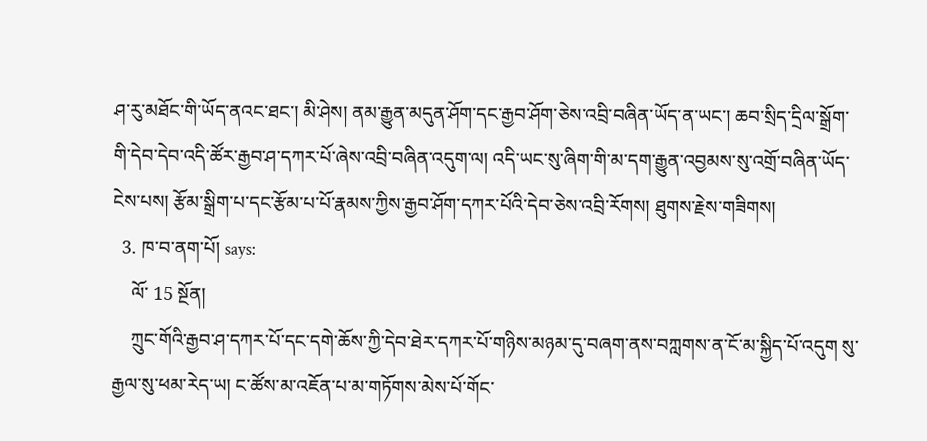ཤ་རུ་མཐོང་གི་ཡོད་ནའང་ཐང་། མི་ཤེས། ནམ་རྒྱུན་མདུན་ཤོག་དང་རྒྱབ་ཤོག་ཅེས་འབྲི་བཞིན་ཡོད་ན་ཡང་། ཆབ་སྲིད་དྲིལ་སྒྲོག་གི་དེབ་དེབ་འདི་ཚོར་རྒྱབ་ཤ་དཀར་པོ་ཞེས་འབྲི་བཞིན་འདུག་ལ། འདི་ཡང་སུ་ཞིག་གི་མ་དག་རྒྱུན་འབྱམས་སུ་འགྲོ་བཞིན་ཡོད་ངེས་པས། རྩོམ་སྒྲིག་པ་དང་རྩོམ་པ་པོ་རྣམས་ཀྱིས་རྒྱབ་ཤོག་དཀར་པོའི་དེབ་ཅེས་འབྲི་རོགས། ཐུགས་རྗེས་གཟིགས།
  3. ཁ་བ་ནག་པོ། says:
    ལོ་ 15 སྔོན།
    ཀྲུང་གོའི་རྒྱབ་ཤ་དཀར་པོ་དང་དགེ་ཆོས་ཀྱི་དེབ་ཐེར་དཀར་པོ་གཉིས་མཉམ་དུ་བཞག་ནས་བཀླགས་ན་ངོ་མ་སྐྱིད་པོ་འདུག སུ་རྒྱལ་སུ་ཕམ་རེད་ཡ། ང་ཚོས་མ་འཇོན་པ་མ་གཏོགས་མེས་པོ་གོང་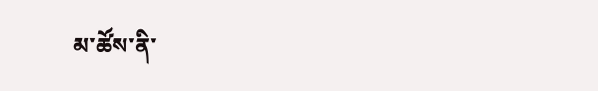མ་ཚོས་ནི་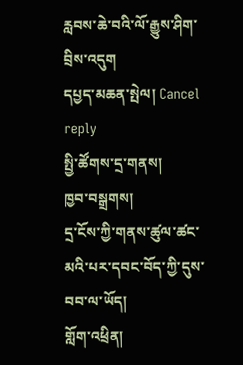རླབས་ཆེ་བའི་ལོ་རྒྱུས་ཤིག་བྲིས་འདུག
དཔྱད་མཆན་སྤེལ། Cancel reply
སྤྱི་ཚོགས་དྲ་གནས།
ཁྱབ་བསྒྲགས།
དྲ་ངོས་ཀྱི་གནས་ཚུལ་ཚང་མའི་པར་དབང་བོད་ཀྱི་དུས་བབ་ལ་ཡོད།
གློག་འཕྲིན།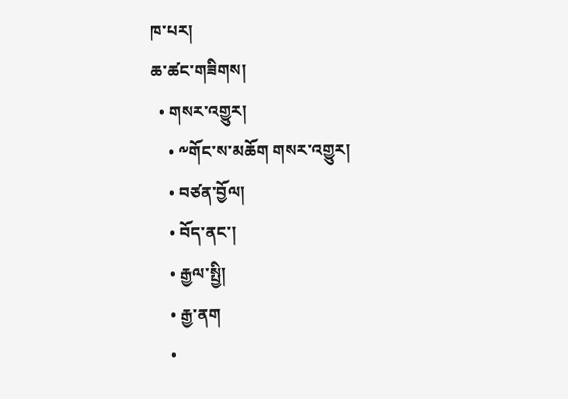ཁ་པར།
ཆ་ཚང་གཟིགས།
  • གསར་འགྱུར།
    • ༸གོང་ས་མཆོག གསར་འགྱུར།
    • བཙན་བྱོལ།
    • བོད་ནང་།
    • རྒྱལ་སྤྱི།
    • རྒྱ་ནག
    •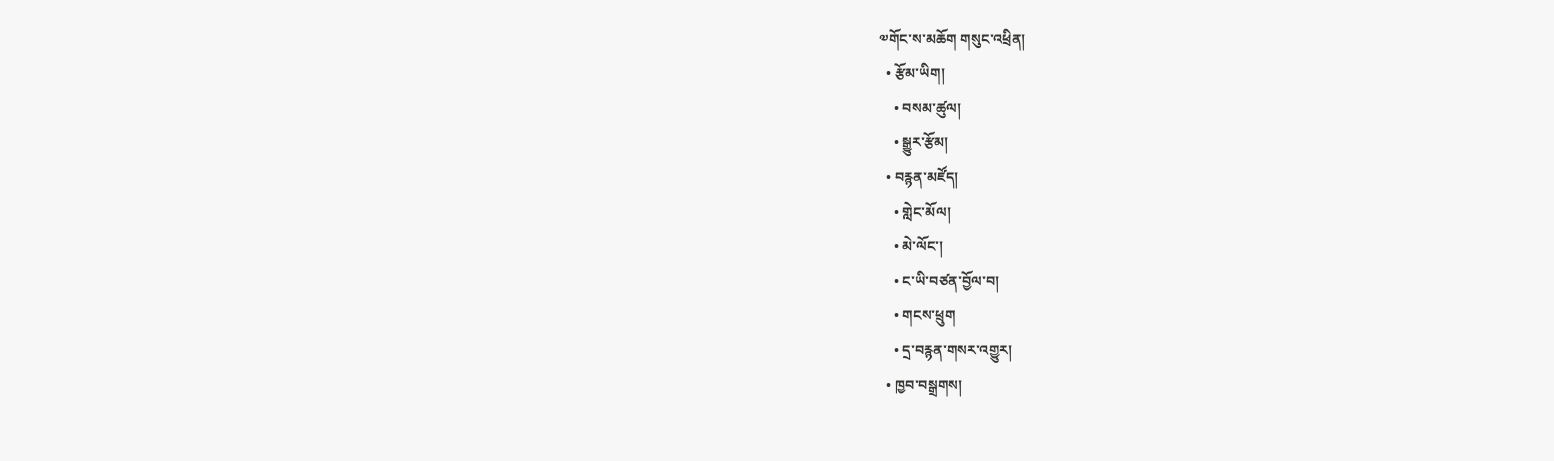༧གོང་ས་མཆོག གསུང་འཕྲིན།
  • རྩོམ་ཡིག།
    • བསམ་ཚུལ།
    • སྒྱུར་རྩོམ།
  • བརྙན་མཛོད།
    • གླེང་མོལ།
    • མེ་ལོང་།
    • ང་ཡི་བཙན་བྱོལ་བ།
    • གངས་ཕྲུག
    • དྲ་བརྙན་གསར་འགྱུར།
  • ཁྱབ་བསྒྲགས།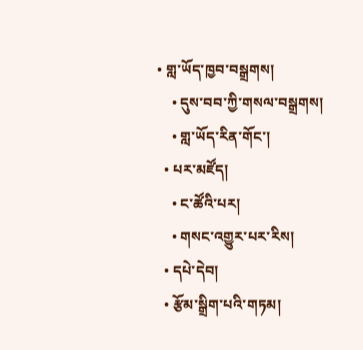• གླ་ཡོད་ཁྱབ་བསྒྲགས།
    • དུས་བབ་ཀྱི་གསལ་བསྒྲགས།
    • གླ་ཡོད་རིན་གོང་།
  • པར་མཛོད།
    • ང་ཚོའི་པར།
    • གསང་འགྱུར་པར་རིས།
  • དཔེ་དེབ།
  • རྩོམ་སྒྲིག་པའི་གཏམ།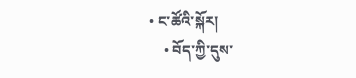• ང་ཚོའི་སྐོར།
    • བོད་ཀྱི་དུས་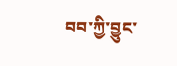བབ་ཀྱི་བྱུང་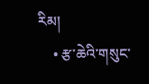རིམ།
    • རྩ་ཆེའི་གསུང་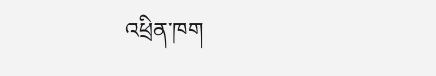འཕྲིན་ཁག